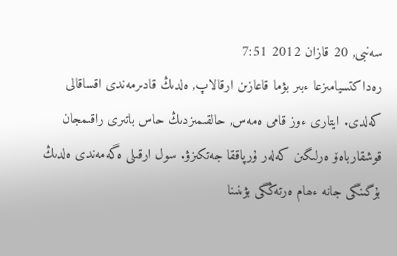سەنبى, 20 قازان 2012 7:51
رەداكتسيامىزعا ءبىر بۋما قاعازىن ارقالاپ, ەلدىڭ قادىرمەندى اقساقالى كەلدى. ايتارى ءوز قامى ەمەس, حالقىمىزدىڭ حاس باتىرى راقىمجان قوشقارباەۆ ەرلىگىن كەلەر ۇرپاققا جەتكىزۋ. سول ارقىلى ەگەمەندى ەلدىڭ بۇگىنگى جانە ءھام ەرتەڭگى بۋىنىنا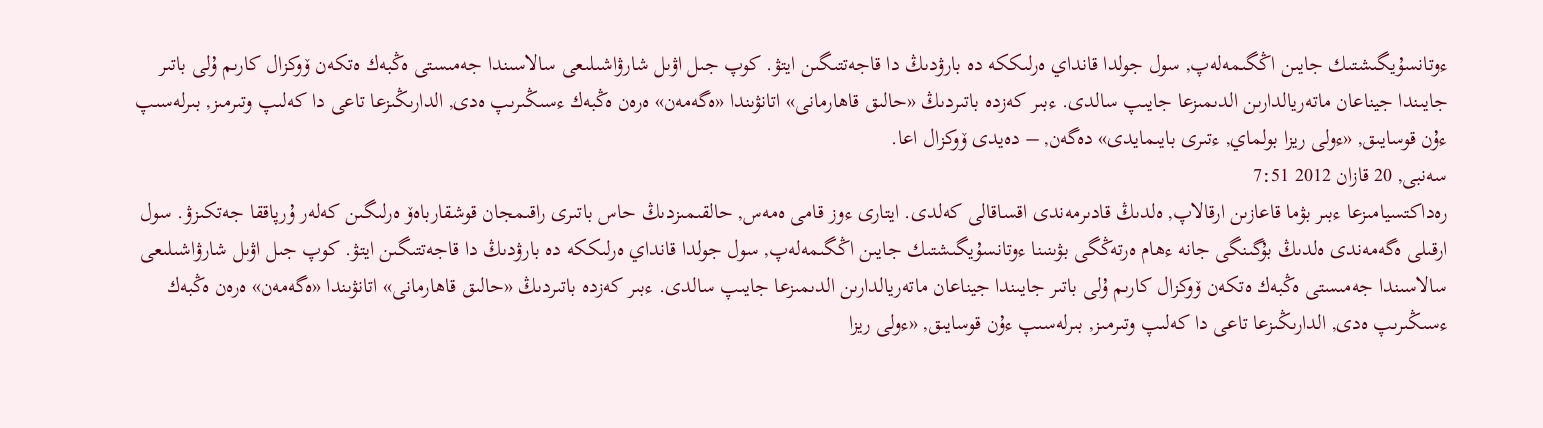ءوتانسۇيگىشتىك جايىن اڭگىمەلەپ, سول جولدا قانداي ەرلىككە دە بارۋدىڭ دا قاجەتتىگىن ايتۋ. كوپ جىل اۋىل شارۋاشىلىعى سالاسىندا جەمىستى ەڭبەك ەتكەن ۆوكزال كارىم ۇلى باتىر جايىندا جيناعان ماتەريالدارىن الدىمىزعا جايىپ سالدى. ءبىر كەزدە باتىردىڭ «حالىق قاھارمانى» اتانۋىندا «ەگەمەن» ەرەن ەڭبەك ءسىڭىرىپ ەدى, الدارىڭىزعا تاعى دا كەلىپ وتىرمىز, بىرلەسىپ ءۇن قوسايىق, «ءولى ريزا بولماي, ءتىرى بايىمايدى» دەگەن, – دەيدى ۆوكزال اعا.
سەنبى, 20 قازان 2012 7:51
رەداكتسيامىزعا ءبىر بۋما قاعازىن ارقالاپ, ەلدىڭ قادىرمەندى اقساقالى كەلدى. ايتارى ءوز قامى ەمەس, حالقىمىزدىڭ حاس باتىرى راقىمجان قوشقارباەۆ ەرلىگىن كەلەر ۇرپاققا جەتكىزۋ. سول ارقىلى ەگەمەندى ەلدىڭ بۇگىنگى جانە ءھام ەرتەڭگى بۋىنىنا ءوتانسۇيگىشتىك جايىن اڭگىمەلەپ, سول جولدا قانداي ەرلىككە دە بارۋدىڭ دا قاجەتتىگىن ايتۋ. كوپ جىل اۋىل شارۋاشىلىعى سالاسىندا جەمىستى ەڭبەك ەتكەن ۆوكزال كارىم ۇلى باتىر جايىندا جيناعان ماتەريالدارىن الدىمىزعا جايىپ سالدى. ءبىر كەزدە باتىردىڭ «حالىق قاھارمانى» اتانۋىندا «ەگەمەن» ەرەن ەڭبەك ءسىڭىرىپ ەدى, الدارىڭىزعا تاعى دا كەلىپ وتىرمىز, بىرلەسىپ ءۇن قوسايىق, «ءولى ريزا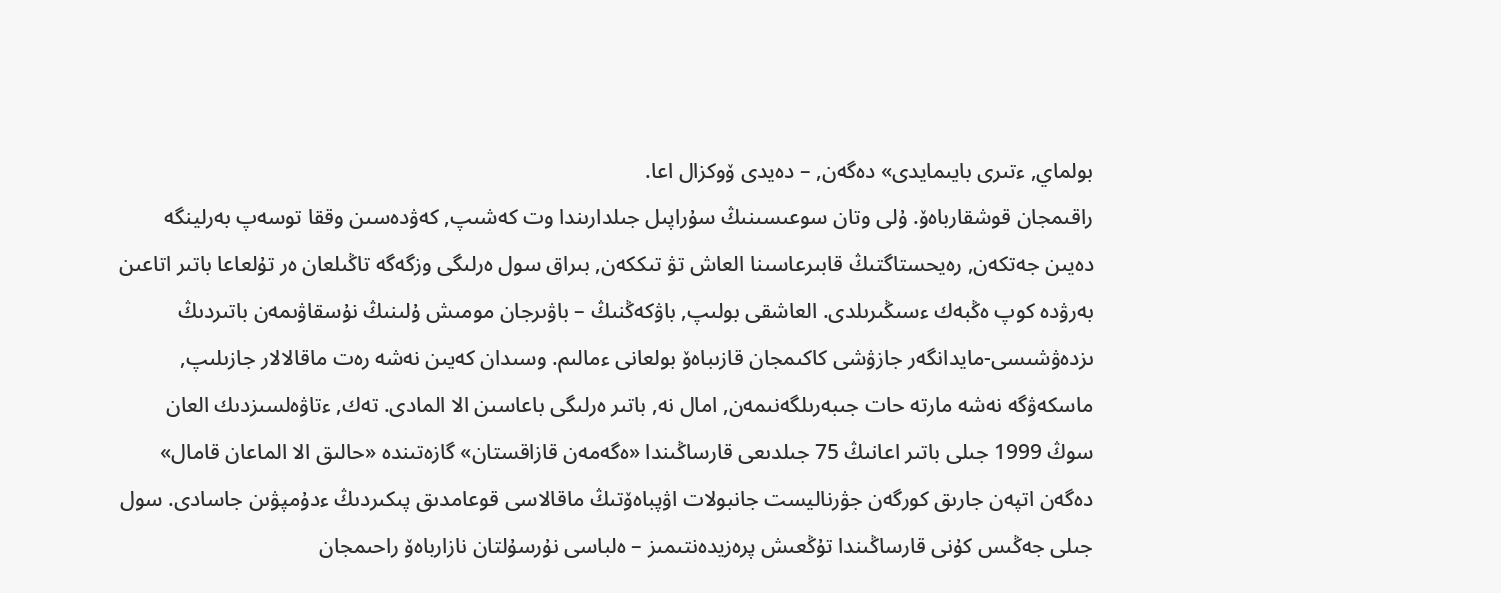بولماي, ءتىرى بايىمايدى» دەگەن, – دەيدى ۆوكزال اعا.
راقىمجان قوشقارباەۆ. ۇلى وتان سوعىسىنىڭ سۇراپىل جىلدارىندا وت كەشىپ, كەۋدەسىن وققا توسەپ بەرلينگە دەيىن جەتكەن, رەيحستاگتىڭ قابىرعاسىنا العاش تۋ تىككەن, بىراق سول ەرلىگى وزگەگە تاڭىلعان ەر تۇلعاعا باتىر اتاعىن بەرۋدە كوپ ەڭبەك ءسىڭىرىلدى. العاشقى بولىپ, باۋكەڭنىڭ – باۋىرجان مومىش ۇلىنىڭ نۇسقاۋىمەن باتىردىڭ ىزدەۋشىسى-مايدانگەر جازۋشى كاكىمجان قازىباەۆ بولعانى ءمالىم. وسىدان كەيىن نەشە رەت ماقالالار جازىلىپ, ماسكەۋگە نەشە مارتە حات جىبەرىلگەنىمەن, امال نە, باتىر ەرلىگى باعاسىن الا المادى. تەك, ءتاۋەلسىزدىك العان سوڭ 1999 جىلى باتىر اعانىڭ 75 جىلدىعى قارساڭىندا «ەگەمەن قازاقستان» گازەتىندە «حالىق الا الماعان قامال» دەگەن اتپەن جارىق كورگەن جۋرناليست جانبولات اۋپباەۆتىڭ ماقالاسى قوعامدىق پىكىردىڭ ءدۇمپۋىن جاسادى. سول جىلى جەڭىس كۇنى قارساڭىندا تۇڭعىش پرەزيدەنتىمىز – ەلباسى نۇرسۇلتان نازارباەۆ راحىمجان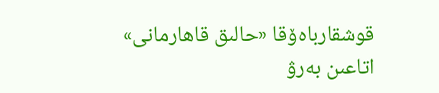قوشقارباەۆقا «حالىق قاھارمانى» اتاعىن بەرۋ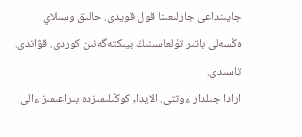جايىنداعى جارلىعىنا قول قويدى. حالىق وسىلاي ەڭسەلى باتىر تۇلعاسىنىڭ بيىكتەگەنىن كوردى. قۋاندى. تاسىدى.
ارادا جىلدار ءوتتى. الايدا, كوڭىلىمىزدە بىراعىمىز ءالى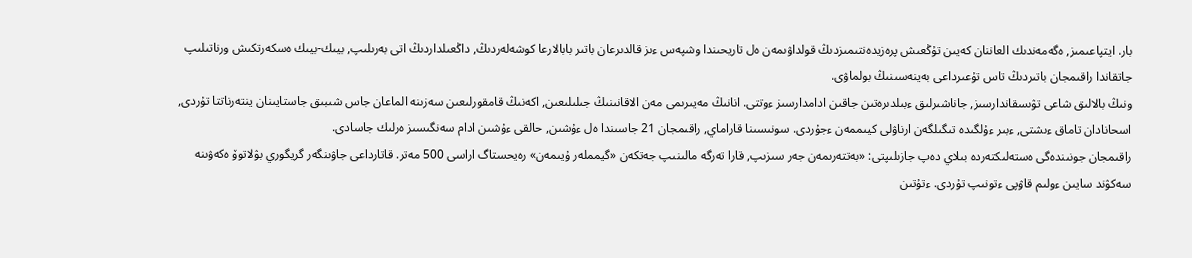بار. ايتپاعىمىز, ەگەمەندىك العاننان كەيىن تۇڭعىش پرەزيدەنتىمىزدىڭ قولداۋىمەن ەل تاريحىندا وشپەس ءىز قالدىرعان باتىر بابالارعا كوشەلەردىڭ, داڭعىلداردىڭ اتى بەرىلىپ, بيىك-بيىك ەسكەرتكىش ورناتىلىپ جاتقاندا راقىمجان باتىردىڭ تاس تۇعىرداعى بەينەسىنىڭ بولماۋى.
ونىڭ بالالىق شاعى تۋىسقاندارسىز, جاناشىرلىق ءبىلدىرەتىن جاقىن ادامدارسىز ءوتتى. انانىڭ مەيىرىمى مەن الاقانىنىڭ جىلىلىعىن, اكەنىڭ قامقورلىعىن سەزىنە الماعان جاس شىبىق جاستايىنان ينتەرناتتا تۇردى, اسحانادان تاماق ءىشتى, ءبىر ءۇلگىدە تىگىلگەن ارناۋلى كيىممەن ءجۇردى. سونىسىنا قاراماي, راقىمجان 21 جاسىندا ەل ءۇشىن, حالقى ءۇشىن ادام سەنگىسىز ەرلىك جاسادى.
راقىمجان جونىندەگى ەستەلىكتەردە بىلاي دەپ جازىلىپتى: «بەتتەرىمەن جەر سىزىپ, قارا تەرگە مالىنىپ جەتكەن «گيمملەر ۇيىمەن» رەيحستاگ اراسى 500 مەتر. قاتارداعى جاۋىنگەر گريگوري بۋلاتوۆ ەكەۋىنە سەكۋند سايىن ءولىم قاۋپى ءتونىپ تۇردى. ءتۇتىن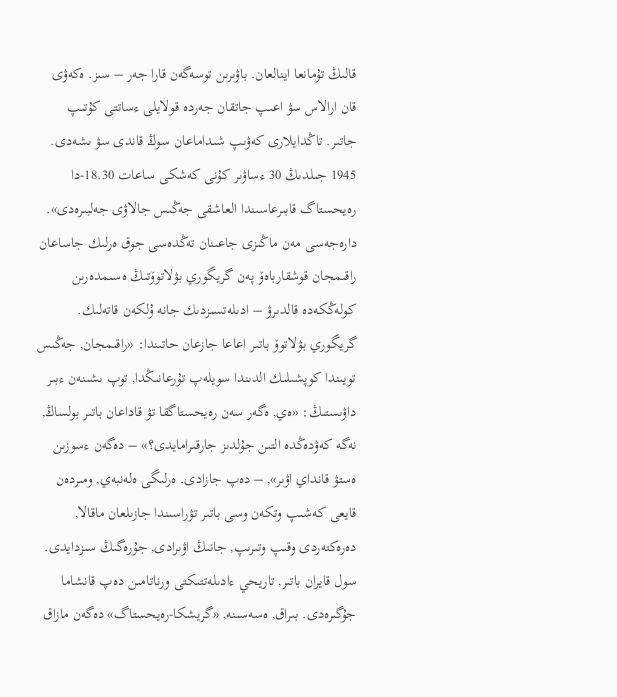قالىڭ تۇمانعا اينالعان. باۋىرىن توسەگەن قارا جەر – سىز. ەكەۋى قان ارالاس سۋ اعىپ جاتقان جەردە قولايلى ءساتتى كۇتىپ جاتىر. تاڭدايلارى كەۋىپ شىداماعان سوڭ قاندى سۋ ىشەدى. 1945 جىلدىڭ 30 ءساۋىر كۇنى كەشكى ساعات 18.30-دا رەيحستاگ قابىرعاسىندا العاشقى جەڭىس جالاۋى جەلبىرەدى».
دارەجەسى مەن ماڭىزى جاعىنان تەڭدەسى جوق ەرلىك جاساعان راقىمجان قوشقارباەۆ پەن گريگوري بۋلاتوۆتىڭ ەسىمدەرىن كولەڭكەدە قالدىرۋ – ادىلەتسىزدىك جانە ۇلكەن قاتەلىك. گريگوري بۋلاتوۆ باتىر اعاعا جازعان حاتىندا: «راقىمجان, جەڭىس تويىندا كوپشىلىك الدىندا سويلەپ تۇرعانىڭدا, توپ ىشىنەن ءبىر داۋىستىڭ: «ەي, ەگەر سەن رەيحستاگقا تۋ قاداعان باتىر بولساڭ, نەگە كەۋدەڭدە التىن جۇلدىز جارقىرامايدى؟» – دەگەن ءسوزىن ەستۋ قانداي اۋىر», – دەپ جازادى. ەرلىگى ەلەنبەي, ومىردەن قايعى كەشىپ وتكەن وسى باتىر تۋراسىندا جازىلعان ماقالا, دەرەكتەردى وقىپ وتىرىپ, جانىڭ اۋىرادى, جۇرەگىڭ سىزدايدى.
سول قايران باتىر, تاريحي ءادىلەتتىكتى ورناتامىن دەپ قانشاما جۇگىرەدى. بىراق, ەسەسىنە, «گريشكا-رەيحستاگ» دەگەن مازاق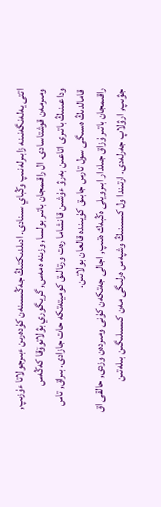اتتى يەلەنگەنىنە زابىرلەنىپ وڭباي سىنادى. ادىلدىكتىڭ جەڭىسىنەن كۇدەرىن ءبىرجولاتا ءۇزىپ, ومىرمەن قوشتاسادى. ال راقىمجان باتىر بولسا, وزىنە ەمەس, گريگوري بۋلاتوۆقا كەڭەس وداعىنىڭ باتىرى اتاعىن بەرۋ ءۇشىن قانشاما رەت ورتالىق كوميتەتكە حات جازادى. بىراق, تاس قامالدىڭ ەسىگى سول تارس جابىق كۇيىندە قالعان بولاتىن.
راقىمجان باتىر ۇزاق جىلدار ابىرويلى ەڭبەك ەتىپ, اجالى جەتكەن كۇنى ومىردەن وزدى, حالقى اق جۋىپ, ارۋلاپ جەرلەدى. ارتىندا ول كىسىنىڭ وشپەس ەرلىگى مەن كىسىلىگىن بىلەتىن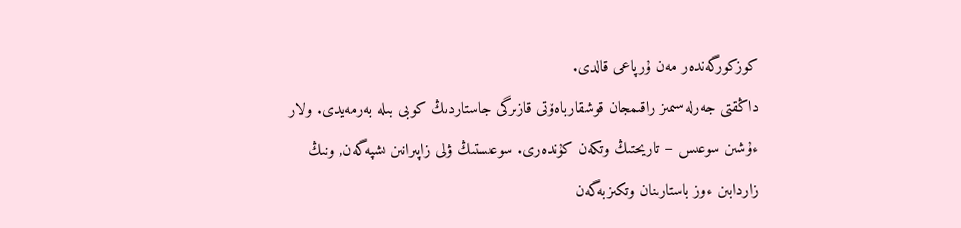كوزكورگەندەر مەن ۇرپاعى قالدى.
داڭقتى جەرلەسىمىز راقىمجان قوشقارباەۆتى قازىرگى جاستاردىڭ كوبى بىلە بەرمەيدى. ولار ءۇشىن سوعىس – تاريحتىڭ وتكەن كۇندەرى. سوعىستىڭ ۋلى زاپىرانىن ىشپەگەن, ونىڭ زاردابىن ءوز باستارىنان وتكىزبەگەن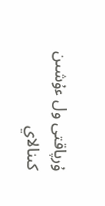ۇرپاقتى ول ءۇشىن كىنالاي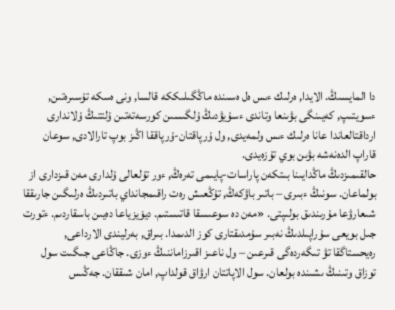دا المايسىڭ. الايدا, ەرلىك ءىس ەل ەسىندە ماڭگىلىككە قالسا, ونى ەسكە تۇسىرەتىن, ءسويتىپ, كەيىنگى بۋىنعا وتاندى ءسۇيۋدىڭ ۇلگىسىن كورسەتەتىن ۇلتتىڭ ۇلاندارى ارداقتالعاندا عانا ەرلىك ءىس ولمەيدى, ول ۇرپاقتان-ۇرپاققا اڭىز بوپ تارالادى, سوعان قاراپ الدەنەشە بۋىن بوي تۇزەيدى.
حالقىمىزدىڭ ماڭدايىنا بىتكەن پاراسات-پايىمى تەرەڭ, ءور تۇلعالى ۇلدارى مەن قىزدارى از بولماعان. سونىڭ ءبىرى – باتىر باۋكەڭ, تۇڭعىش رەت راقىمجانداي باتىردىڭ ەرلىگىن جارىققا شىعارۋعا مۇرىندىق بولىپتى. «مەن دە سوعىسقا قاتىستىم. ديۆيزياعا دەيىن باسقاردىم. ءتورت جىل بويعى سۇراپىلدىڭ نەبىر سۇمدىقتارى كوز الدىمدا. بىراق, بەرليندى الارداعى, رەيحستاگقا تۋ تىگەردەگى قىرعىن – ول ناعىز اقىرزاماننىڭ ءوزى. جاڭاعى جىگىت سول توزاق وتىنىڭ ىشىندە بولعان. سول الاپاتتان ارۋاق قولداپ, امان شىققان. جەڭىس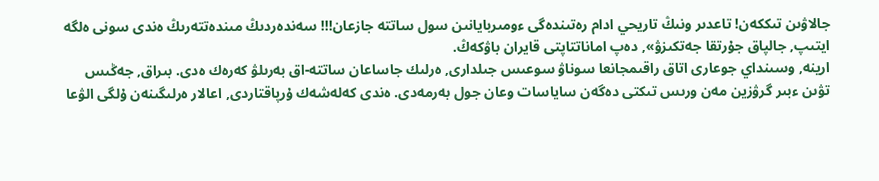جالاۋىن تىككەن! تاعدىر ونىڭ تاريحي ادام رەتىندەگى ءومىربايانىن سول ساتتە جازعان!!! سەندەردىڭ مىندەتتەرىڭ ەندى سونى ەلگە ايتىپ, جالپاق جۇرتقا جەتكىزۋ», دەپ اماناتتاپتى قايران باۋكەڭ.
ارينە, وسىنداي جوعارى اتاق راقىمجانعا سوناۋ سوعىس جىلدارى, ەرلىك جاساعان ساتتە-اق بەرىلۋ كەرەك ەدى. بىراق, جەڭىس تۋىن ءبىر گرۋزين مەن ورىس تىكتى دەگەن ساياسات وعان جول بەرمەدى. ەندى كەلەشەك ۇرپاقتاردى, اعالار ەرلىگىنەن ۇلگى الۋعا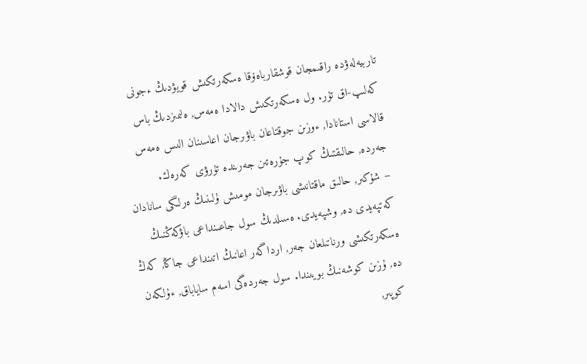تاربيەلەۋدە راقىمجان قوشقارباەۆقا ەسكەرتكىش قويۋدىڭ ءجونى كەلىپ-اق تۇر. ول ەسكەرتكىش دالادا ەمەس, ەلىمىزدىڭ باس قالاسى استانادا, ءوزىن جوقتاعان باۋىرجان اعاسىنان الىس ەمەس جەردە, حالىقتىڭ كوپ جۇرەتىن جەرىندە تۇرۋى كەرەك.
– شۇكىر, حالىق ماقتانىشى باۋىرجان مومىش ۇلىنىڭ ەرلىگى سانادان كەتپەيدى دە, وشپەيدى. ەسىلدىڭ سول جاعىنداعى باۋكەڭنىڭ ەسكەرتكىشى ورناتىلعان جەر, ارداگەر اعانىڭ اتىنداعى جاڭا, كەڭ دە, ۇزىن كوشەنىڭ بويىندا. سول جەردەگى اسەم ساياباق, ءۇلكەن كوپىر,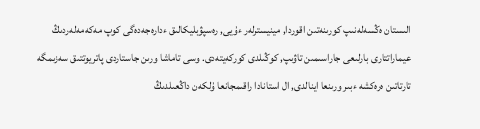الىستان ەڭسەلەنىپ كورىنەتىن اقوردا, مينيسترلەر ءۇيى, رەسپۋبليكالىق ءدارەجەدەگى كوپ مەكەمەلەردىڭ عيماراتتارى بارلىعى جاراسىمىن تاۋىپ, كوڭىلدى كوركەيتەدى. وسى تاماشا ورىن جاستاردى پاتريوتتىق سەزىمگە تارتاتىن ەرەكشە ءبىر ورىنعا اينالدى, ال استانادا راقىمجانعا ۇلكەن داڭعىلدىڭ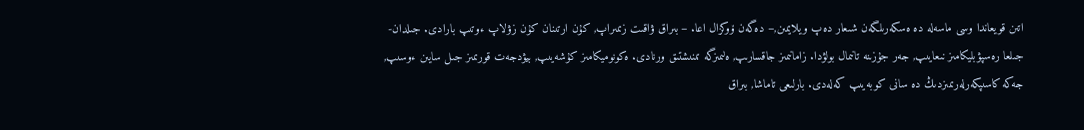اتىن قويعاندا وسى ماسەلە دە ەسكەرىلگەن شىعار دەپ ويلايمىن,– دەگەن ۆوكزال اعا. – بىراق ۋاقىت زىمىراپ, كۇن ارتىنان كۇن زۋلاپ ءوتىپ بارادى. جىلدان-جىلعا رەسپۋبليكامىز نىعايىپ, جەر جۇزىنە تانىمال بولۋدا. زامانىمىز جاقسارىپ, ەلىمىزگە تىنىشتىق ورنادى. ەكونوميكامىز كۇشەيىپ, بيۋدجەت قورىمىز جىل سايىن ءوسىپ, جەكە كاسىپكەرلەرىمىزدىڭ دە سانى كوبەيىپ كەلەدى. بارلىعى تاماشا, بىراق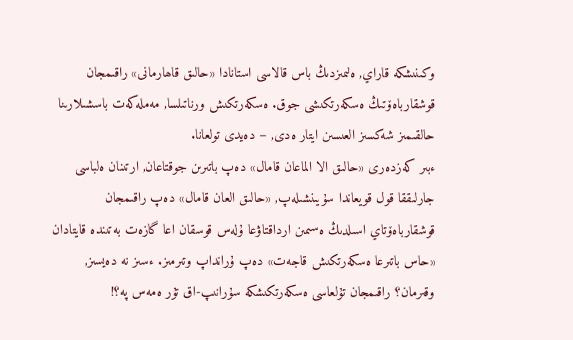وكىنىشكە قاراي, ەلىمىزدىڭ باس قالاسى استانادا «حالىق قاھارمانى» راقىمجان قوشقارباەۆتىڭ ەسكەرتكىشى جوق. ەسكەرتكىش ورناتىلسا, مەملەكەت باسشىلارىنا حالقىمىز شەكسىز العىسىن ايتار ەدى, – دەيدى تولعانا.
ءبىر كەزدەرى «حالىق الا الماعان قامال» دەپ باتىرىن جوقتاعان, ارتىنان ەلباسى جارلىققا قول قويعاندا سۇيىنشىلەپ, «حالىق العان قامال» دەپ راقىمجان قوشقارباەۆتاي اسىلدىڭ ەسىمىن ارداقتاۋعا ۇلەس قوسقان اعا گازەت بەتىندە قايتادان «حاس باتىرعا ەسكەرتكىش قاجەت» دەپ ۇرانداپ وتىرمىز. ءسىز نە دەيسىز, وقىرمان؟ راقىمجان تۇلعاسى ەسكەرتكىشكە سۇرانىپ-اق تۇر ەمەس پە؟!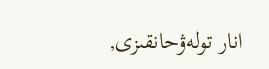انار تولەۋحانقىزى,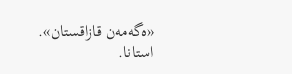«ەگەمەن قازاقستان».
استانا.